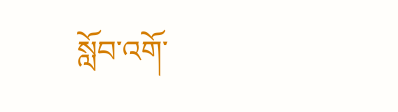སློབ་འགོ་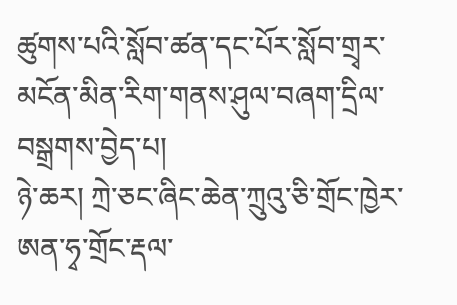ཚུགས་པའི་སློབ་ཚན་དང་པོར་སློབ་གྲྭར་མངོན་མིན་རིག་གནས་ཤུལ་བཞག་དྲིལ་བསྒྲགས་བྱེད་པ།
ཉེ་ཆར། ཀྲེ་ཅང་ཞིང་ཆེན་ཀྲུའུ་ཅི་གྲོང་ཁྱེར་ཨན་ཧྭ་གྲོང་རྡལ་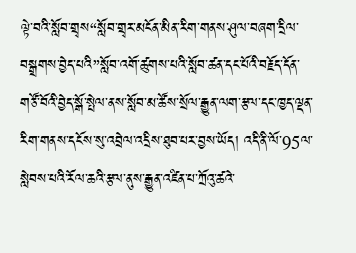ལྟེ་བའི་སློབ་གྲྭས“སློབ་གྲྭར་མངོན་མིན་རིག་གནས་ཤུལ་བཞག་དྲིལ་བསྒྲགས་བྱེད་པའི”སློབ་འགོ་ཚུགས་པའི་སློབ་ཚན་དང་པོའི་བརྗོད་དོན་གཙོ་བོའི་བྱེད་སྒོ་སྤེལ་ནས་སློབ་མ་ཚོས་སྲོལ་རྒྱུན་ལག་རྩལ་དང་ཁྱད་ལྡན་རིག་གནས་དངོས་སུ་འབྲེལ་འདྲིས་ཐུབ་པར་བྱས་ཡོད། འདི་ནི་ལོ་95ལ་སླེབས་པའི་རོལ་ཆའི་རྩལ་ནུས་རྒྱུན་འཛིན་པ་ཀྲོའུ་ཚའེ་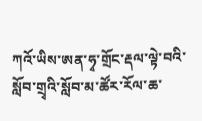ཀའོ་ཡིས་ཨན་ཧྭ་གྲོང་རྡལ་ལྟེ་བའི་སློབ་གྲྭའི་སློབ་མ་ཚོར་རོལ་ཆ་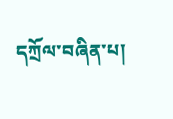དཀྲོལ་བཞིན་པ།